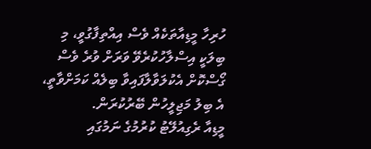ހުރިހާ މީޑިއާތަކެއް ވެސް އިއްތިފާގުވީ، މި ބިލަކީ އިސްލާހުކުރެވޭ ވަރަށް ވުރެ ވެސް ގޯސްކޮށް އެކުލަވާލާފައިވާ ބިލެއް ކަމަށްވާތީ، އެ ބިލު މަޖިލީހުން ބޭރުކުރަން.
މީޑިއާ ރެގިއުލޭޓު ކުރުމުގެ ނަމުގައި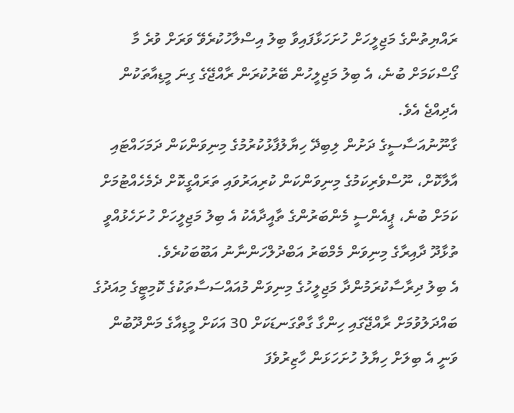ރައްޔިތުންގެ މަޖިލީހަށް ހުށަހަޅާފައިވާ ބިލު އިސްލާހުކުރެވޭ ވަރަށް ވުރެ މާ ގޯސްކަމަށް ބުނެ، އެ ބިލު މަޖިލީހުން ބޭރުކުރަން ރާއްޖޭގެ ގިނަ މީޑިއާތަކުން އެދިއްޖެ އެވެ.
ގާނޫނުއަސާސީގެ ދަށުން ލިބިދޭ ހިޔާލުފާޅުކުރުމުގެ މިނިވަންކަން ދަމަހައްޓައި އާލާކޮށް، ނޫސްވެރިކަމުގެ މިނިވަންކަން ކުރިއަރުވައި ތަރައްގީކޮށް ދެމެހެއްޓުމަށް ކަމަށް ބުނެ، ޕީއެންސީ މެންބަރުންގެ ތާއީދާއެކު އެ ބިލު މަޖިލީހަށް ހުށަހެޅުއްވީ ތުޅާދޫ ދާއިރާގެ މިނިވަން މެމްބަރު އަބްދުލްހަންނާނު އަބޫބަކުރެވެ.
އެ ބިލު ދިރާސާކުރަމުންދާ މަޖިލީހުގެ މިނިވަން މުއައްސަސާތަކުގެ ކޮމިޓީގެ މިއަދުގެ ބައްދަލުވުމަށް ރާއްޖޭގައި ހިންގާ ގާތްގަނޑަކަށް 30 އަކަށް މީޑިއާގެ މަންދޫބުން ވަނީ އެ ބިލަށް ހިޔާލު ހުށަހަޅަން ހާޒިރުވެފަ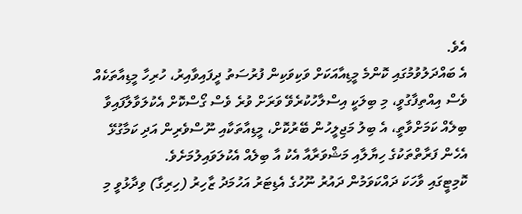އެވެ.
އެ ބައްދަލުވުމުގައި ކޮންމެ މީޑިއާއަކަށް ވަކިވަކިން ފުރުސަތު ދީފައިވާއިރު، ހުރިހާ މީޑިއާތަކެއް ވެސް އިއްތިފާގުވީ، މި ބިލަކީ އިސްލާހުކުރެވޭ ވަރަށް ވުރެ ވެސް ގޯސްކޮށް އެކުލަވާލާފައިވާ ބިލެއް ކަމަށްވާތީ، އެ ބިލު މަޖިލީހުން ބޭރުކޮށް، މީޑިއާތަކާއި ނޫސްވެރިން އަދި ކަމާގުޅޭ އެހެން ފަރާތްތަކުގެ ހިޔާލާއި މަޝްވަރާއާ އެކު އާ ބިލެއް އެކުލަވައިލުމަށެވެ.
ކޮމިޓީގައި ވާހަކަ ދައްކަވަމުން ދައުރު ނޫހުގެ އެޑިޓަރު އަހުމަދު ޒާހިރު (ހިރިގާ) ވިދާޅުވީ މި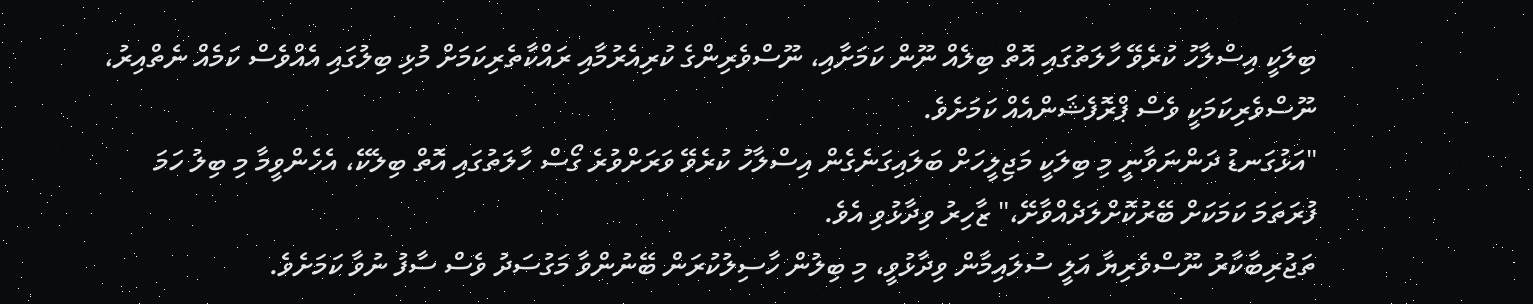ބިލަކީ އިސްލާހު ކުރެވޭ ހާލަތުގައި އޮތް ބިލެއް ނޫން ކަމަށާއި، ނޫސްވެރިންގެ ކުރިއެރުމާއި ރައްކާތެރިކަމަށް މުޅި ބިލުގައި އެއްވެސް ކަމެއް ނެތްއިރު، ނޫސްވެރިކަމަކީ ވެސް ޕްރޮފެޝަންއެއް ކަމަށެވެ.
"އަޅުގަނޑު ދަންނަވާނީ މި ބިލަކީ މަޖިލީހަށް ބަލައިގަނެގެން އިސްލާހު ކުރެވޭ ވަރަށްވުރެ ގޯސް ހާލަތުގައި އޮތް ބިލެކޭ، އެހެންވީމާ މި ބިލު ހަމަ ފުރަތަމަ ކަމަކަށް ބޭރުކޮށްލަދެއްވާށޭ،" ޒާހިރު ވިދާޅުވި އެވެ.
ތަޖުރިބާކާރު ނޫސްވެރިޔާ އަލީ ސުލައިމާން ވިދާޅުވީ، މި ބިލުން ހާސިލުކުރަން ބޭނުންވާ މަގުސަދު ވެސް ސާފު ނުވާ ކަމަށެވެ.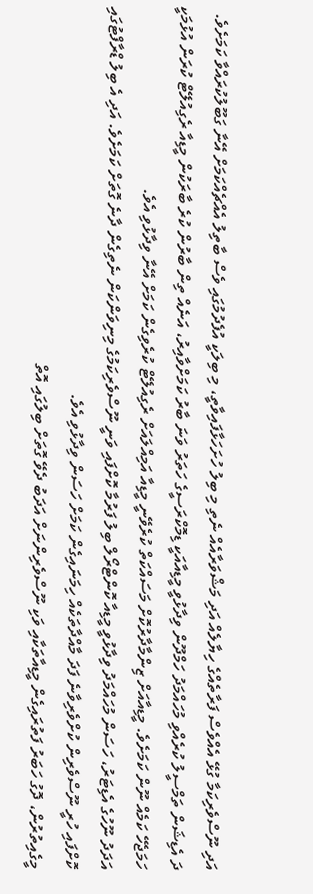އަދި ނޫސްވެރިކަމާ ގުޅޭ އެއްވެސް ފަރާތެއްގެ ހިޔާލެއް އަދި މަޝްވަރާއެއް ނެތި މި ބިލު ހުށަހަޅާފައިވާތީ، މި ބިލަކީ އުފެދުމުގައި ވެސް ބާތިލު އެއްޗެއްކަމަށް އޭނާ ގަބޫލުކުރައްވާ ކަމަށެވެ.
ދަ އެޑިޝަން ތަމްސީލު ކުރެއްވި މުހައްމަދު ހަމްދޫން ވިދާޅުވީ މީޑިއާއަކީ ޑިމޮކްރަސީގެ ހަތަރު ވަނަ ބާރު ކަމަށްވާއިރު، އަނެއް ތިން ބާރުން ކުރެ ބާރަކުން މީޑިއާ ރެގިއުލޭޓް ކުރަން އުޅުމަކީ ހަމަޖެހޭ ކަމެއް ނޫން ކަމަށެވެ. މީޑިއާއަށް ޒިންމާދާރުކޮށް މަސައްކަތް ކުރެވޭނީ މީޑިއާ އަމިއްލައަށް ރެގިއުލޭޓް ކުރެވިގެން ކަމަށް އޭނާ ވިދާޅުވި އެވެ.
އަދަދު ނޫހުގެ އެޑިޓަރު، ހަސަން މުހައްމަދު ވިދާޅުވީ މީޑިއާ ކޮންޓްރޯލް ބިލު ފަރުމާ ކޮށްފައި ވަނީ ނޫސްވެރިކަމުގެ މިނިވަންކަން ނެތިގެން ދާނެ ގޮތަށް ކަމަށެވެ. އަދި އެ ބިލު ޑްރާފްޓުގައި ކޮށްފައި ހުރީ ނޫސްވެރިން ކުށްވެރިވާނެ ފަދަ މާއްދާތަކެއް ހިމަނައިގެން ކަމަށް ހަސަން ވިދާޅުވި އެވެ.
މީގެއިތުރުން، ދޮގު ހަބަރު ފަތުރައިގެން މީޑިއާތަކާއި ވަކި ނޫސްވެރިންނަށް އަދަބު ދެވޭ ގޮތަށް ބިލުގައި އޮތް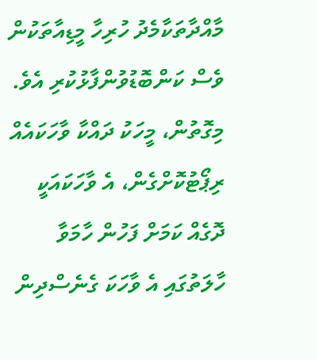މާއްދާތަކާމެދު ހުރިހާ މީޑިއާތަކުން ވެސް ކަންބޮޑުވުންފާޅުކުރި އެވެ.
މިގޮތުން، މީހަކު ދައްކާ ވާހަކައެއް ރިޕޯޓުކޮށްގެން، އެ ވާހަކައަކީ ދޮގެއް ކަމަށް ފަހުން ހާމަވާ ހާލަތުގައި އެ ވާހަކަ ގެނެސްދިން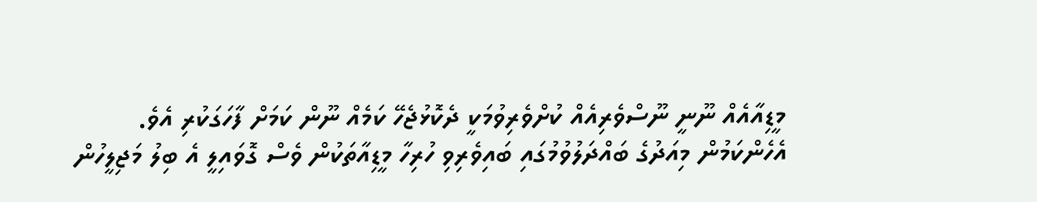މީޑިއާއެއް ނޫނީ ނޫސްވެރިއެއް ކުށްވެރިވުމަކީ ދެކޮޅުޖެހޭ ކަމެއް ނޫން ކަމަށް ފާހަގަކުރި އެވެ.
އެހެންކަމުން މިއަދުގެ ބައްދަލުވުމުގައި ބައިވެރިވި ހުރިހާ މީޑިއާތަކުން ވެސް ގޮވައިލީ އެ ބިލު މަޖިލީހުން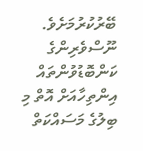ބޭރުކުރުމަށެވެ.
ނޫސްވެރިންގެ ކަންބޮޑުވުންތައް އިންތިހާއަށް އޮތް މި ބިލުގެ މަސައްކަތް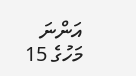އަންނަ މަހުގެ 15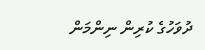ދުވަހުގެ ކުރިން ނިންމަން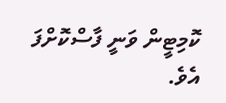ކޮމިޓީން ވަނީ ފާސްކޮށްފަ އެވެ.